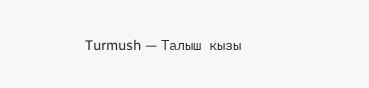Turmush — Талыш кызы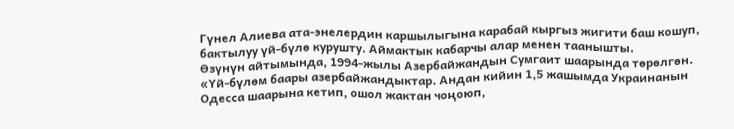Гүнел Алиева ата-энелердин каршылыгына карабай кыргыз жигити баш кошуп, бактылуу үй-бүлө курушту. Аймактык кабарчы алар менен таанышты.
Өзүнүн айтымында, 1994-жылы Азербайжандын Сумгаит шаарында төрөлгөн.
«Үй-бүлөм баары азербайжандыктар. Андан кийин 1,5 жашымда Украинанын Одесса шаарына кетип, ошол жактан чоңоюп,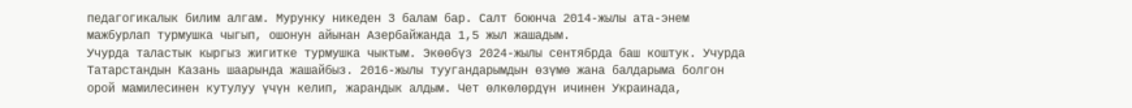педагогикалык билим алгам. Мурунку никеден 3 балам бар. Салт боюнча 2014-жылы ата-энем мажбурлап турмушка чыгып, ошонун айынан Азербайжанда 1,5 жыл жашадым.
Учурда таластык кыргыз жигитке турмушка чыктым. Экөөбүз 2024-жылы сентябрда баш коштук. Учурда Татарстандын Казань шаарында жашайбыз. 2016-жылы туугандарымдын өзүмө жана балдарыма болгон орой мамилесинен кутулуу үчүн келип, жарандык алдым. Чет өлкөлөрдүн ичинен Украинада,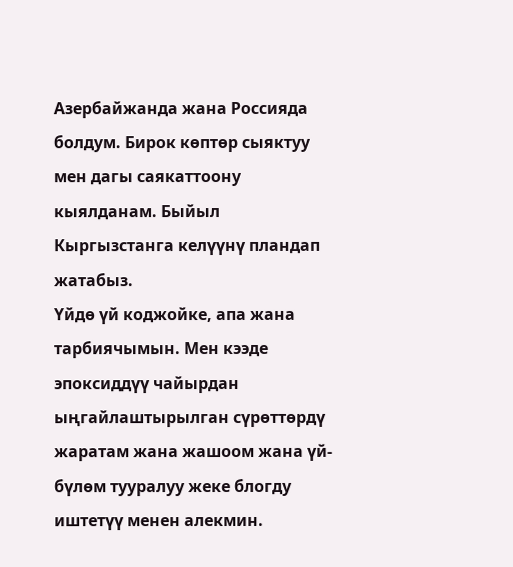Азербайжанда жана Россияда болдум. Бирок көптөр сыяктуу мен дагы саякаттоону кыялданам. Быйыл Кыргызстанга келүүнү пландап жатабыз.
Үйдө үй коджойке, апа жана тарбиячымын. Мен кээде эпоксиддүү чайырдан ыңгайлаштырылган сүрөттөрдү жаратам жана жашоом жана үй-бүлөм тууралуу жеке блогду иштетүү менен алекмин.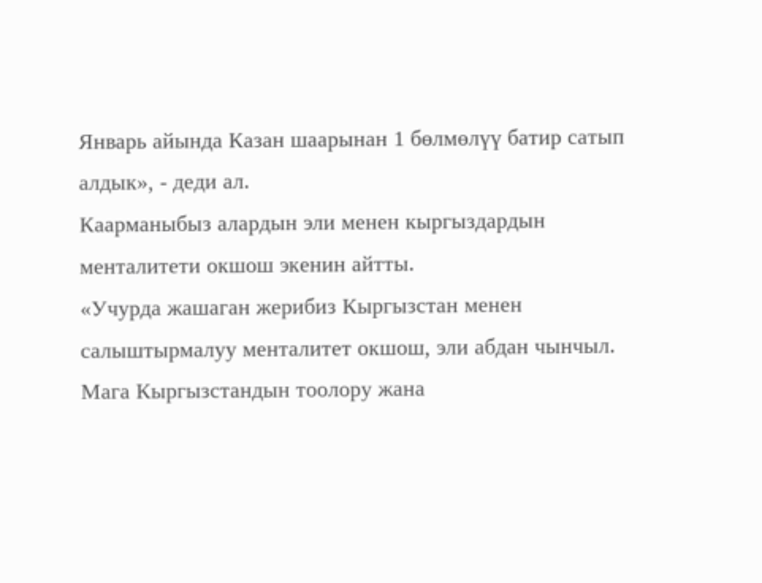Январь айында Казан шаарынан 1 бөлмөлүү батир сатып алдык», - деди ал.
Каарманыбыз алардын эли менен кыргыздардын менталитети окшош экенин айтты.
«Учурда жашаган жерибиз Кыргызстан менен салыштырмалуу менталитет окшош, эли абдан чынчыл. Мага Кыргызстандын тоолору жана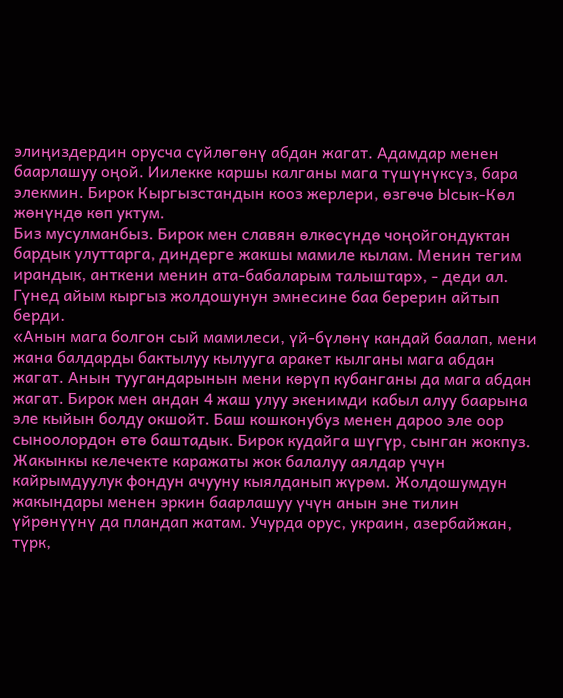элиңиздердин орусча сүйлөгөнү абдан жагат. Адамдар менен баарлашуу оңой. Иилекке каршы калганы мага түшүнүксүз, бара элекмин. Бирок Кыргызстандын кооз жерлери, өзгөчө Ысык-Көл жөнүндө көп уктум.
Биз мусулманбыз. Бирок мен славян өлкөсүндө чоңойгондуктан бардык улуттарга, диндерге жакшы мамиле кылам. Менин тегим ирандык, анткени менин ата-бабаларым талыштар», - деди ал.
Гүнед айым кыргыз жолдошунун эмнесине баа берерин айтып берди.
«Анын мага болгон сый мамилеси, үй-бүлөнү кандай баалап, мени жана балдарды бактылуу кылууга аракет кылганы мага абдан жагат. Анын туугандарынын мени көрүп кубанганы да мага абдан жагат. Бирок мен андан 4 жаш улуу экенимди кабыл алуу баарына эле кыйын болду окшойт. Баш кошконубуз менен дароо эле оор сыноолордон өтө баштадык. Бирок кудайга шүгүр, сынган жокпуз.
Жакынкы келечекте каражаты жок балалуу аялдар үчүн кайрымдуулук фондун ачууну кыялданып жүрөм. Жолдошумдун жакындары менен эркин баарлашуу үчүн анын эне тилин үйрөнүүнү да пландап жатам. Учурда орус, украин, азербайжан, түрк,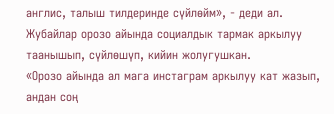англис, талыш тилдеринде сүйлөйм», - деди ал.
Жубайлар орозо айында социалдык тармак аркылуу таанышып, сүйлөшүп, кийин жолугушкан.
«Орозо айында ал мага инстаграм аркылуу кат жазып, андан соң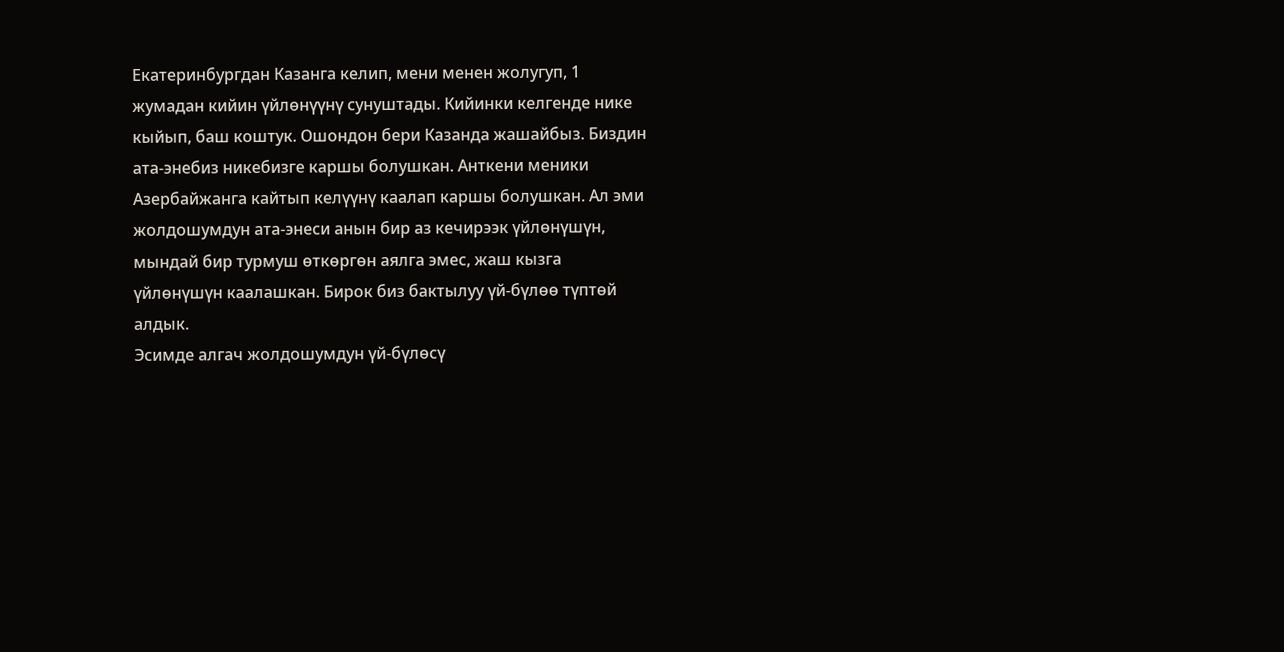Екатеринбургдан Казанга келип, мени менен жолугуп, 1 жумадан кийин үйлөнүүнү сунуштады. Кийинки келгенде нике кыйып, баш коштук. Ошондон бери Казанда жашайбыз. Биздин ата-энебиз никебизге каршы болушкан. Анткени меники Азербайжанга кайтып келүүнү каалап каршы болушкан. Ал эми жолдошумдун ата-энеси анын бир аз кечирээк үйлөнүшүн, мындай бир турмуш өткөргөн аялга эмес, жаш кызга үйлөнүшүн каалашкан. Бирок биз бактылуу үй-бүлөө түптөй алдык.
Эсимде алгач жолдошумдун үй-бүлөсү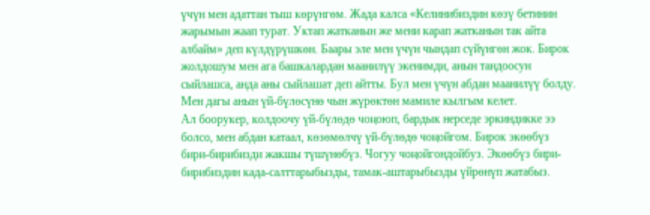үчүн мен адаттан тыш көрүнгөм. Жада калса «Келинибиздин көзү бетинин жарымын жаап турат. Уктап жатканын же мени карап жатканын так айта албайм» деп күлдүрүшкөн. Баары эле мен үчүн чындап сүйүнгөн жок. Бирок жолдошум мен ага башкалардан маанилүү экенимди, анын тандоосун сыйлашса, анда аны сыйлашат деп айтты. Бул мен үчүн абдан маанилүү болду. Мен дагы анын үй-бүлөсүнө чын жүрөктөн мамиле кылгым келет.
Ал боорукер, колдоочу үй-бүлөдө чоңоюп, бардык нерседе эркиндикке ээ болсо, мен абдан катаал, көзөмөлчү үй-бүлөдө чоңойгом. Бирок экөөбүз бири-бирибизди жакшы түшүнөбүз. Чогуу чоңойгондойбуз. Экөөбүз бири-бирибиздин када-салттарыбызды, тамак-аштарыбызды үйрөнүп жатабыз.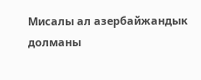Мисалы ал азербайжандык долманы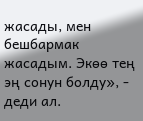жасады, мен бешбармак жасадым. Экөө тең эң сонун болду», - деди ал.